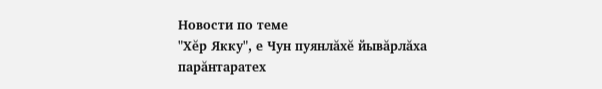Новости по теме
"Хĕр Якку", е Чун пуянлăхĕ йывăрлăха парăнтаратех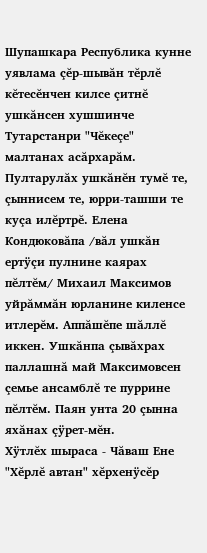Шупашкара Республика кунне уявлама çĕр-шывăн тĕрлĕ кĕтесĕнчен килсе çитнĕ ушкăнсен хушшинче Тутарстанри "Чĕкеçе" малтанах асăрхарăм. Пултарулăх ушкăнĕн тумĕ те, çыннисем те, юрри-ташши те куçа илĕртрĕ. Елена Кондюковăпа /вăл ушкăн ертÿçи пулнине каярах пĕлтĕм/ Михаил Максимов уйрăммăн юрланине киленсе итлерĕм. Аппăшĕпе шăллĕ иккен. Ушкăнпа çывăхрах паллашнă май Максимовсен çемье ансамблĕ те пуррине пĕлтĕм. Паян унта 20 çынна яхăнах çÿрет-мĕн.
Хÿтлĕх шыраса - Чăваш Ене
"Хĕрлĕ автан" хĕрхенÿсĕр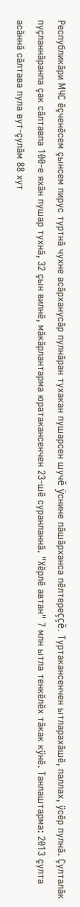Республикăри МЧС ĕçченĕсем çынсем пирус туртнă чухне асăрханусăр пулнăран тухакан пушарсен шучĕ ÿснине пăшăрханса пĕлтереççĕ. Туртакансенчен ытларахăшĕ, паллах, ÿсĕр пулнă. Çулталăк пуçланнăранпа çак сăлтавпа 100-е яхăн пушар тухнă, 32 çын вилнĕ, мăкăрлантарма юратакансенчен 23-шĕ суранланнă. "Хĕрлĕ автан" 7 млн ытла тенкĕлĕх тăкак кÿнĕ. Танлаштарма: 2013 çулта асăннă сăлтава пула вут-çулăм 88 хут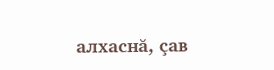алхаснă, çав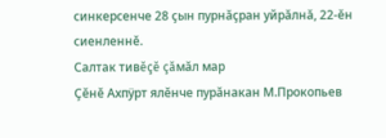синкерсенче 28 çын пурнăçран уйрăлнă, 22-ĕн сиенленнĕ.
Салтак тивĕçĕ çăмăл мар
Çĕнĕ Ахпÿрт ялĕнче пурăнакан М.Прокопьев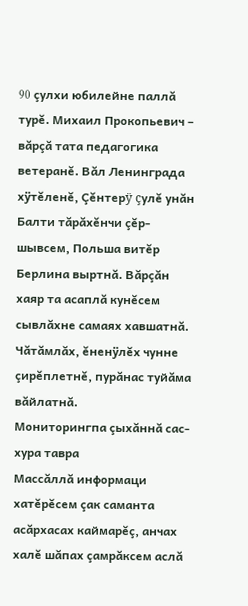90 çулхи юбилейне паллă турĕ. Михаил Прокопьевич – вăрçă тата педагогика ветеранĕ. Вăл Ленинграда хÿтĕленĕ, Çĕнтерÿ çулĕ унăн Балти тăрăхĕнчи çĕр-шывсем, Польша витĕр Берлина выртнă. Вăрçăн хаяр та асаплă кунĕсем сывлăхне самаях хавшатнă. Чăтăмлăх, ĕненÿлĕх чунне çирĕплетнĕ, пурăнас туйăма вăйлатнă.
Мониторингпа çыхăннă сас-хура тавра
Массăллă информаци хатĕрĕсем çак саманта асăрхасах каймарĕç, анчах халĕ шăпах çамрăксем аслă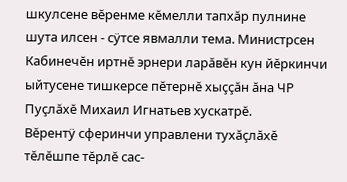шкулсене вĕренме кĕмелли тапхăр пулнине шута илсен - сÿтсе явмалли тема. Министрсен Кабинечĕн иртнĕ эрнери ларăвĕн кун йĕркинчи ыйтусене тишкерсе пĕтернĕ хыççăн ăна ЧР Пуçлăхĕ Михаил Игнатьев хускатрĕ.
Вĕрентÿ сферинчи управлени тухăçлăхĕ тĕлĕшпе тĕрлĕ сас-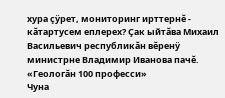хура çÿрет, мониторинг ирттернĕ - кăтартусем еплерех? Çак ыйтăва Михаил Васильевич республикăн вĕренÿ министрне Владимир Иванова пачĕ.
«Геологăн 100 професси»
Чуна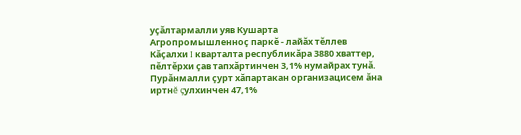уçăлтармалли уяв Кушарта
Агропромышленноç паркĕ - лайăх тĕллев
Кăçалхи I кварталта республикăра 3880 хваттер, пĕлтĕрхи çав тапхăртинчен 3,1% нумайрах тунă. Пурăнмалли çурт хăпартакан организацисем ăна иртнĕ çулхинчен 47,1%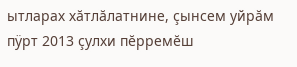ытларах хăтлăлатнине, çынсем уйрăм пÿрт 2013 çулхи пĕрремĕш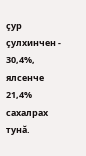çур çулхинчен - 30,4%, ялсенче 21,4% сахалрах тунă.